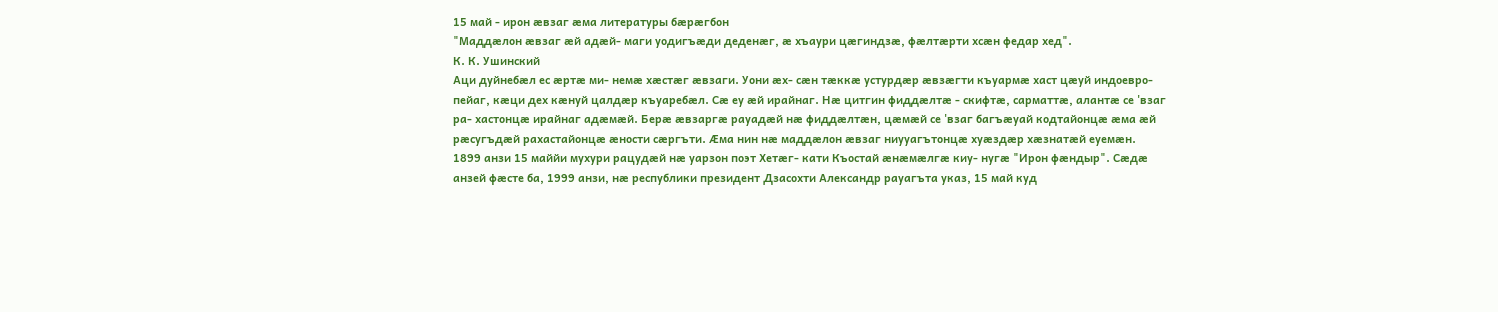15 май - ирон ӕвзаг ӕма литературы бӕрӕгбон
"Маддӕлон ӕвзаг ӕй адӕй- маги уодигъӕди деденӕг, ӕ хъаури цӕгиндзӕ, фӕлтӕрти хсӕн федар хед".
К. К. Ушинский
Аци дуйнебӕл ес ӕртӕ ми- немӕ хӕстӕг ӕвзаги. Уони ӕх- сӕн тӕккӕ устурдӕр ӕвзӕгти къуармӕ хаст цӕуй индоевро- пейаг, кӕци дех кӕнуй цалдӕр къуаребӕл. Сӕ еу ӕй ирайнаг. Нӕ цитгин фиддӕлтӕ - скифтӕ, сарматтӕ, алантӕ се 'взаг ра- хастонцӕ ирайнаг адӕмӕй. Берӕ ӕвзаргӕ рауадӕй нӕ фиддӕлтӕн, цӕмӕй се 'взаг багъӕуай кодтайонцӕ ӕма ӕй рӕсугъдӕй рахастайонцӕ ӕности сӕргъти. Ӕма нин нӕ маддӕлон ӕвзаг ниууагътонцӕ хуӕздӕр хӕзнатӕй еуемӕн.
1899 анзи 15 маййи мухури рацудӕй нӕ уарзон поэт Хетӕг- кати Къостай ӕнӕмӕлгӕ киу- нугӕ "Ирон фӕндыр". Сӕдӕ анзей фӕсте ба, 1999 анзи, нӕ республики президент Дзасохти Александр рауагъта указ, 15 май куд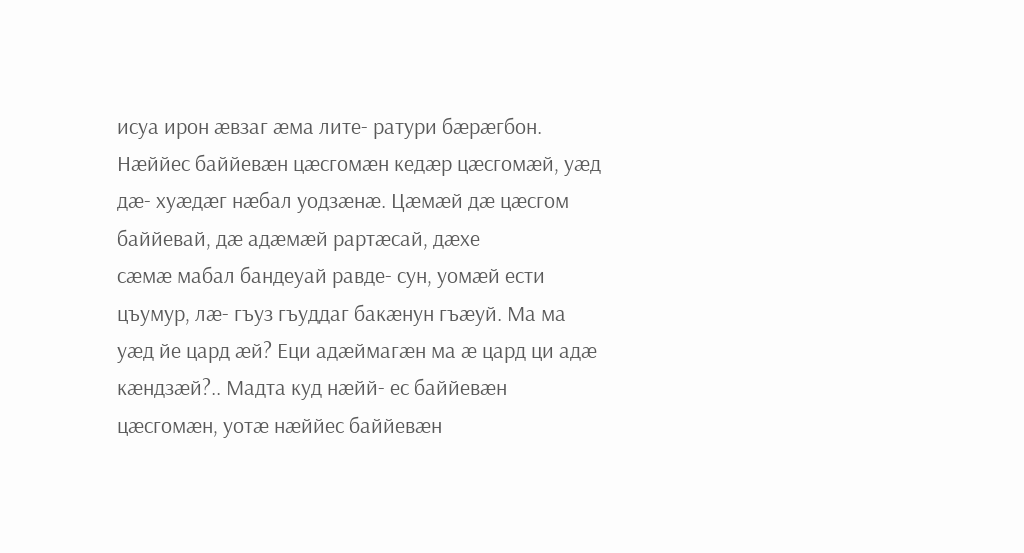исуа ирон ӕвзаг ӕма лите- ратури бӕрӕгбон.
Нӕййес баййевӕн цӕсгомӕн кедӕр цӕсгомӕй, уӕд дӕ- хуӕдӕг нӕбал уодзӕнӕ. Цӕмӕй дӕ цӕсгом баййевай, дӕ адӕмӕй рартӕсай, дӕхе
сӕмӕ мабал бандеуай равде- сун, уомӕй ести цъумур, лӕ- гъуз гъуддаг бакӕнун гъӕуй. Ма ма уӕд йе цард ӕй? Еци адӕймагӕн ма ӕ цард ци адӕ кӕндзӕй?.. Мадта куд нӕйй- ес баййевӕн цӕсгомӕн, уотӕ нӕййес баййевӕн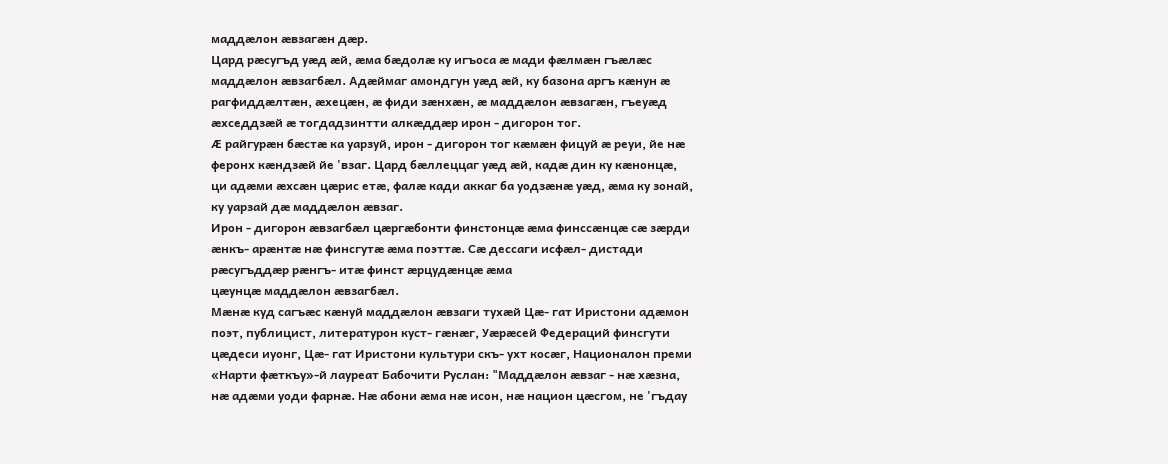маддӕлон ӕвзагӕн дӕр.
Цард рӕсугъд уӕд ӕй, ӕма бӕдолӕ ку игъоса ӕ мади фӕлмӕн гъӕлӕс маддӕлон ӕвзагбӕл. Адӕймаг амондгун уӕд ӕй, ку базона аргъ кӕнун ӕ рагфиддӕлтӕн, ӕхецӕн, ӕ фиди зӕнхӕн, ӕ маддӕлон ӕвзагӕн, гъеуӕд ӕхседдзӕй ӕ тогдадзинтти алкӕддӕр ирон - дигорон тог.
Ӕ райгурӕн бӕстӕ ка уарзуй, ирон - дигорон тог кӕмӕн фицуй ӕ реуи, йе нӕ феронх кӕндзӕй йе 'взаг. Цард бӕллеццаг уӕд ӕй, кадӕ дин ку кӕнонцӕ, ци адӕми ӕхсӕн цӕрис етӕ, фалӕ кади аккаг ба уодзӕнӕ уӕд, ӕма ку зонай, ку уарзай дӕ маддӕлон ӕвзаг.
Ирон - дигорон ӕвзагбӕл цӕргӕбонти финстонцӕ ӕма финссӕнцӕ сӕ зӕрди ӕнкъ- арӕнтӕ нӕ финсгутӕ ӕма поэттӕ. Сӕ дессаги исфӕл- дистади рӕсугъддӕр рӕнгъ- итӕ финст ӕрцудӕнцӕ ӕма
цӕунцӕ маддӕлон ӕвзагбӕл.
Мӕнӕ куд сагъӕс кӕнуй маддӕлон ӕвзаги тухӕй Цӕ- гат Иристони адӕмон поэт, публицист, литературон куст- гӕнӕг, Уӕрӕсей Федераций финсгути цӕдеси иуонг, Цӕ- гат Иристони культури скъ- ухт косӕг, Националон преми
«Нарти фӕткъу»-й лауреат Бабочити Руслан: "Маддӕлон ӕвзаг - нӕ хӕзна, нӕ адӕми уоди фарнӕ. Нӕ абони ӕма нӕ исон, нӕ национ цӕсгом, не 'гъдау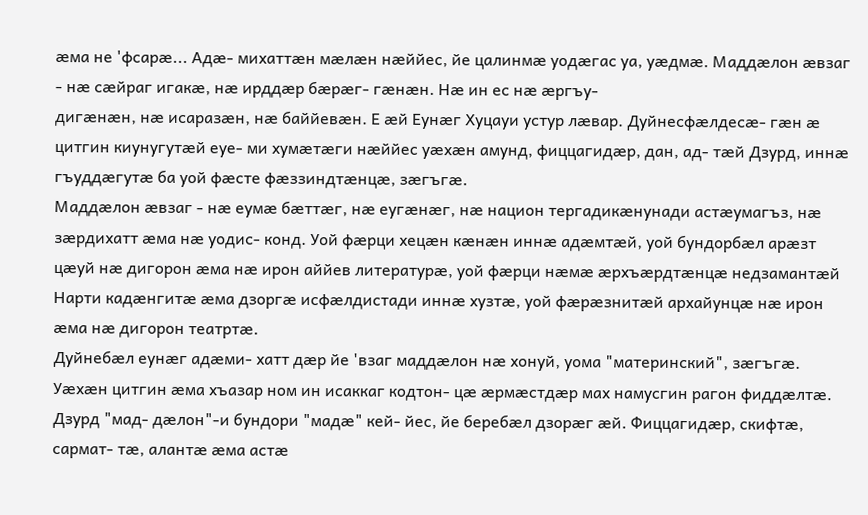ӕма не 'фсарӕ... Адӕ- михаттӕн мӕлӕн нӕййес, йе цалинмӕ уодӕгас уа, уӕдмӕ. Маддӕлон ӕвзаг - нӕ сӕйраг игакӕ, нӕ ирддӕр бӕрӕг- гӕнӕн. Нӕ ин ес нӕ ӕргъу-
дигӕнӕн, нӕ исаразӕн, нӕ баййевӕн. Е ӕй Еунӕг Хуцауи устур лӕвар. Дуйнесфӕлдесӕ- гӕн ӕ цитгин киунугутӕй еуе- ми хумӕтӕги нӕййес уӕхӕн амунд, фиццагидӕр, дан, ад- тӕй Дзурд, иннӕ гъуддӕгутӕ ба уой фӕсте фӕззиндтӕнцӕ, зӕгъгӕ.
Маддӕлон ӕвзаг - нӕ еумӕ бӕттӕг, нӕ еугӕнӕг, нӕ национ тергадикӕнунади астӕумагъз, нӕ зӕрдихатт ӕма нӕ уодис- конд. Уой фӕрци хецӕн кӕнӕн иннӕ адӕмтӕй, уой бундорбӕл арӕзт цӕуй нӕ дигорон ӕма нӕ ирон аййев литературӕ, уой фӕрци нӕмӕ ӕрхъӕрдтӕнцӕ недзамантӕй Нарти кадӕнгитӕ ӕма дзоргӕ исфӕлдистади иннӕ хузтӕ, уой фӕрӕзнитӕй архайунцӕ нӕ ирон ӕма нӕ дигорон театртӕ.
Дуйнебӕл еунӕг адӕми- хатт дӕр йе 'взаг маддӕлон нӕ хонуй, уома "материнский", зӕгъгӕ. Уӕхӕн цитгин ӕма хъазар ном ин исаккаг кодтон- цӕ ӕрмӕстдӕр мах намусгин рагон фиддӕлтӕ. Дзурд "мад- дӕлон"-и бундори "мадӕ" кей- йес, йе беребӕл дзорӕг ӕй. Фиццагидӕр, скифтӕ, сармат- тӕ, алантӕ ӕма астӕ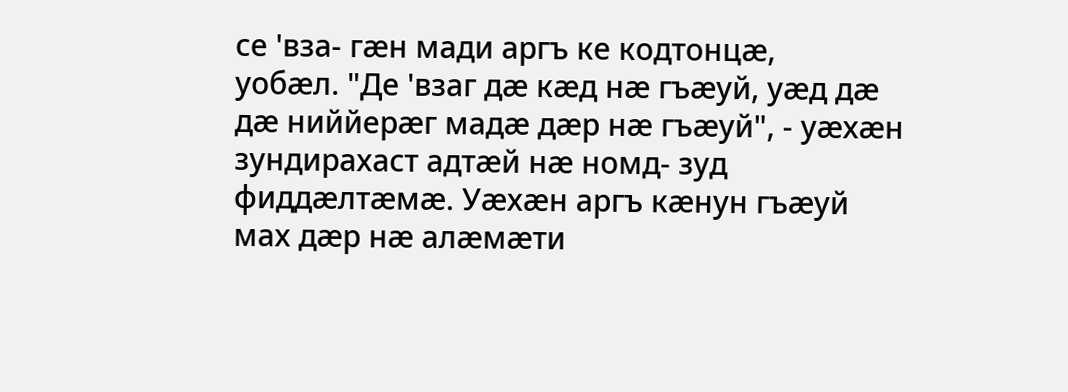се 'вза- гӕн мади аргъ ке кодтонцӕ,
уобӕл. "Де 'взаг дӕ кӕд нӕ гъӕуй, уӕд дӕ дӕ ниййерӕг мадӕ дӕр нӕ гъӕуй", - уӕхӕн зундирахаст адтӕй нӕ номд- зуд фиддӕлтӕмӕ. Уӕхӕн аргъ кӕнун гъӕуй мах дӕр нӕ алӕмӕти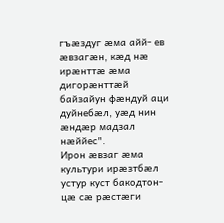гъӕздуг ӕма айй- ев ӕвзагӕн, кӕд нӕ ирӕнттӕ ӕма дигорӕнттӕй байзайун фӕндуй аци дуйнебӕл, уӕд нин ӕндӕр мадзал нӕййес".
Ирон ӕвзаг ӕма культури ирӕзтбӕл устур куст бакодтон- цӕ сӕ рӕстӕги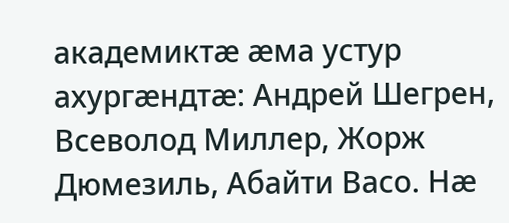академиктӕ ӕма устур ахургӕндтӕ: Андрей Шегрен, Всеволод Миллер, Жорж Дюмезиль, Абайти Васо. Нӕ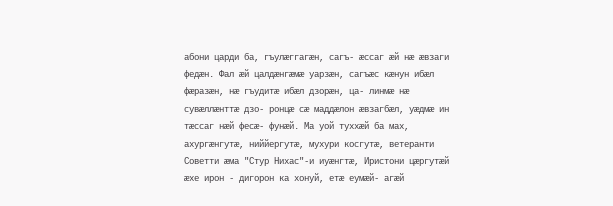абони царди ба, гъулӕггагӕн, сагъ- ӕссаг ӕй нӕ ӕвзаги федӕн. Фал ӕй цалдӕнгӕмӕ уарзӕн, сагъӕс кӕнун ибӕл фӕразӕн, нӕ гъудитӕ ибӕл дзорӕн, ца- линмӕ нӕ сувӕллӕнттӕ дзо- ронцӕ сӕ маддӕлон ӕвзагбӕл, уӕдмӕ ин тӕссаг нӕй фесӕ- фунӕй. Ма уой туххӕй ба мах, ахургӕнгутӕ, ниййергутӕ, мухури косгутӕ, ветеранти Советти ӕма "Стур Нихас"-и иуӕнгтӕ, Иристони цӕргутӕй ӕхе ирон - дигорон ка хонуй, етӕ еумӕй- агӕй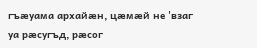гъӕуама архайӕн, цӕмӕй не 'взаг уа рӕсугъд, рӕсог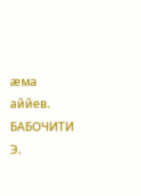ӕма аййев.
БАБОЧИТИ Э.